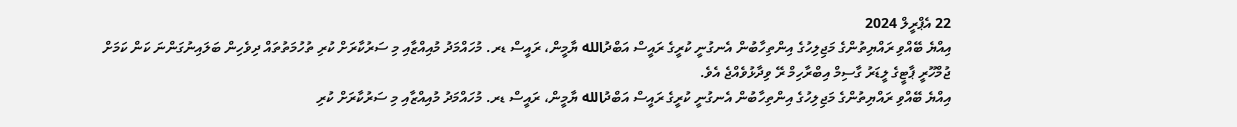22 އެޕްރީލް 2024
އިއްޔެ ބޭއްވި ރައްޔިތުންގެ މަޖިލިހުގެ އިންތިހާބުން އެނގުނީ ކުރީގެ ރައީސް އަބްދުالله ޔާމީން، ރައީސް ޑރ. މުހައްމަދު މުއިއްޒާއި މި ސަރުކާރަށް ކުރި ތުހުމަތުތައް ދިވެހިން ބަލައިނުގަންނަ ކަން ކަމަށް ޖުމްހޫރީ ޕާޓީގެ ލީޑަރު ގާސިމް އިބްރާހިމް ރޭ ވިދާޅުވެއްޖެ އެވެ.
އިއްޔެ ބޭއްވި ރައްޔިތުންގެ މަޖިލިހުގެ އިންތިހާބުން އެނގުނީ ކުރީގެ ރައީސް އަބްދުالله ޔާމީން، ރައީސް ޑރ. މުހައްމަދު މުއިއްޒާއި މި ސަރުކާރަށް ކުރި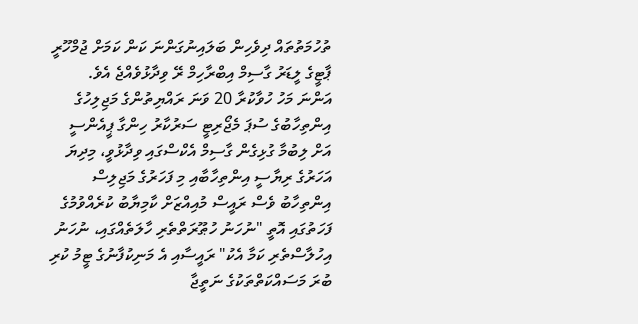ތުހުމަތުތައް ދިވެހިން ބަލައިނުގަންނަ ކަން ކަމަށް ޖުމްހޫރީ ޕާޓީގެ ލީޑަރު ގާސިމް އިބްރާހިމް ރޭ ވިދާޅުވެއްޖެ އެވެ.
އަންނަ މަހު ހުވާކުރާ 20 ވަނަ ރައްޔިތުންގެ މަޖިލިހުގެ އިންތިހާބުގެ ސުޕަ މެޖޯރިޓީ ސަރުކާރު ހިންގާ ޕީއެންސީ އަށް ލިބުމާ ގުޅިގެން ގާސިމް އެކްސްގައި ވިދާޅުވީ، މިދިޔަ އަހަރުގެ ރިޔާސީ އިންތިހާބާއި މި ފަހަރުގެ މަޖިލިސް އިންތިހާބު ވެސް ރައީސް މުއިއްޒަށް ކާމިޔާބު ކުރެއްވުމުގެ ފަހަތުގައި އޮތީ "ނުހަނު ހުޠޫރަތްތެރި ހާލަތެއްގައި، ނުހަނު އިހުލާސްތެރި ކަމާ އެކު" ރައީސާއި އެ މަނިކުފާނުގެ ޓީމު ކުރި ބުރަ މަސައްކަތްތަކުގެ ނަތީޖާ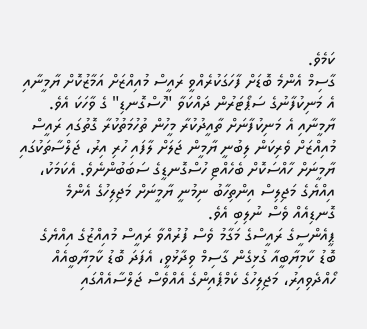ކަމެވެ.
ގާސިމް އެންމެ ބޮޑަށް ފާހަގަކުރެއްވީ ރައީސް މުއިއްޒަށް އަމާޒުކޮށް ޔާމީނާއި އެ މަނިކުފާނުގެ ސަޕޯޓަރުން ދައްކަވާ "ހުސްގޮނޑި" ގެ ވާހަކަ އެވެ.
ޔާމީނާއި އެ މަނިކުފާނަށް ތާއީދުކުރާ މީހުން ތުހުމަތުކުރާ ގޮތުގައި ރައީސް މުއިއްޒަށް ވެރިކަން ލިބުނީ ޔާމީން ޖަލަށް ލާފައި ހުރި އިރު، ޖަލްސާތަކުގައި ޔާމީނަށް ހާއްސަކޮށް ބެހެއްޓި ހުސްގޮނޑީގެ ސަބަބުންނެވެ. އެކަމަކު، އިއްޔެގެ މަޖިލިސް އިންތިހާބު ނިމުނީ ޔާމީނަށް މަޖިލިހުގެ އެންމެ ގޮނޑިއެއް ވެސް ނުލިބި އެވެ.
ޕީއެންސީގެ ރައީސްގެ މަގާމު ވެސް ފުރުއްވާ ރައީސް މުއިއްޒުގެ އިއްޔެގެ ބޮޑު ކާމިޔާބީއާ ގުޅިގެން ގާސިމް ވިދާޅުވީ، އެފަދަ ބޮޑު ކާމިޔާބީއެއް ހޯއްދެވިއިރު، މަޖިލިހުގެ ކެމްޕެއިންގެ އެއްވެސް ޖަލްސާއެއްގައި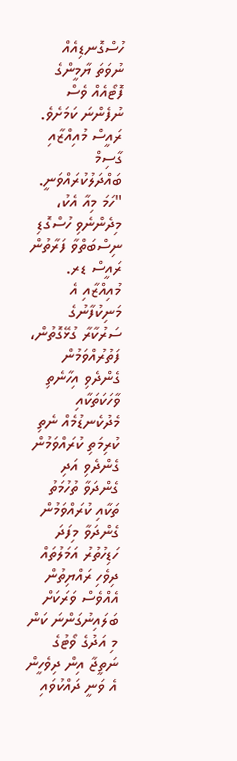ހުސްގޮނޑިއެއް ނުވަތަ ޔާމީންގެ ފޮޓޯއެއް ވެސް ނުފެންނަ ކަމަށެވެ.
ރައީސް މުއިއްޒާއި ގާސިމް ބައްދަލުކުރައްވަނީ.
"ހަމަ މިއާ އެކު، މިދެންނެވި ހުސްގޮޑި ނިސްބަތްވާ ފަރާތުން ރައީސް ޑރ. މުއިއްޒާއި އެ މަނިކުފާނުގެ ސަރުކާރާ ގުޅޭގޮތުން، ފަތުރުއްވަމުން ގެންދެވި އިހާނެތި ވާހަކަތަކާއި މެދުކެނޑުމެއް ނެތި ކުރިމަތި ކުރައްވަމުން ގެންދެވި އަދި ގެންދަވާ ތުހުމަތު ތަކާއި ކުރައްވަމުން ގެންދަވާ މިފަދަ ހަޑިހުތުރު އަމަލުތައް ދިވެހި ރައްޔިތުން އެއްވެސް ވަރަކަށް ބަލައިނުގަންނަ ކަން މި އަދުގެ ވޯޓުގެ ނަތީޖާ އިން ދިވެހީން އެ ވަނީ ދައްކުވައި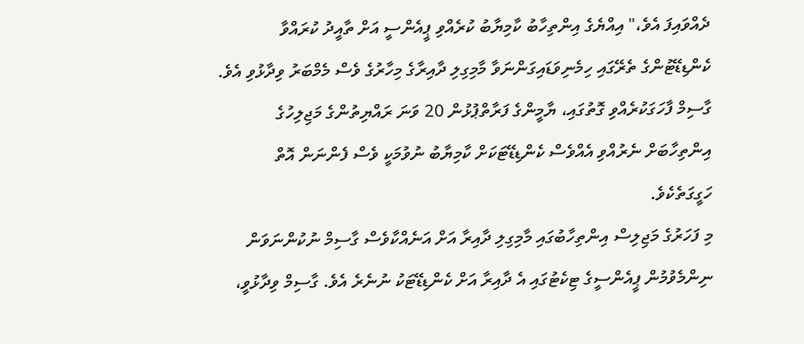ދެއްވައިފަ އެވެ،" އިއްޔެގެ އިންތިހާބު ކާމިޔާބު ކުރެއްވި ޕީއެންސީ އަށް ތާއީދު ކުރައްވާ ކެންޑިޑޭޓުންގެ ތެރޭގައި ހިމެނިވަޑައިގަންނަވާ މާމިގިލި ދާއިރާގެ މިހާރުގެ ވެސް މެމްބަރު ވިދާޅުވި އެވެ.
ގާސިމް ފާހަގަކުރެއްވި ގޮތުގައި، ޔާމީންގެ ފަރާތްޕުޅުން 20 ވަނަ ރައްޔިތުންގެ މަޖިލިހުގެ އިންތިހާބަށް ނެރުއްވި އެއްވެސް ކެންޑިޑޭޓަކަށް ކާމިޔާބު ނުވުމަކީ ވެސް ފެންނަން އޮތް ހަގީގަތެކެވެ.
މި ފަހަރުގެ މަޖިލިސް އިންތިހާބުގައި މާމިގިލި ދާއިރާ އަށް އަނެއްކާވެސް ގާސިމް ނުކުންނަވަން ނިންމެވުމުން ޕީއެންސީގެ ޓިކެޓުގައި އެ ދާއިރާ އަށް ކެންޑިޑޭޓަކު ނުނެރެ އެވެ. ގާސިމް ވިދާޅުވީ،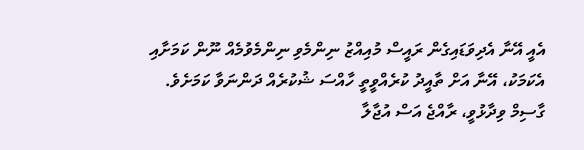އެއީ އޭނާ އެދިވަޑައިގެން ރައީސް މުއިއްޒު ނިންމެވި ނިންމެވުމެއް ނޫން ކަމަށާއި އެކަމަކު، އޭނާ އަށް ތާއީދު ކުރެއްވީތީ ހާއްސަ ޝުކުރެއް ދަންނަވާ ކަމަށެވެ.
ގާސިމް ވިދާޅުވީ، ރާއްޖެ އަސް އުޖާލާ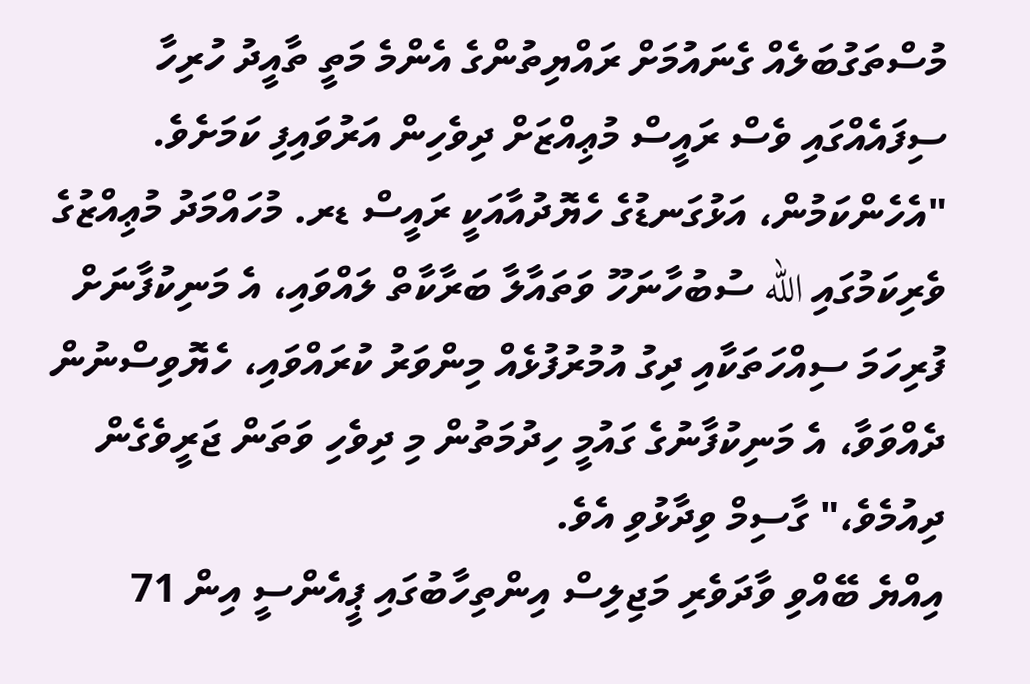މުސްތަގުބަލެއް ގެނައުމަށް ރައްޔިތުންގެ އެންމެ މަތީ ތާއީދު ހުރިހާ ސިފައެއްގައި ވެސް ރައީސް މުޢިއްޒަށް ދިވެހިން އަރުވައިފި ކަމަށެވެ.
"އެހެންކަމުން، އަޅުގަނޑުގެ ހެޔޮދުއާއަކީ ރައީސް ޑރ. މުހައްމަދު މުޢިއްޒުގެ ވެރިކަމުގައި الله ސުބުހާނަހޫ ވަތައާލާ ބަރާކާތް ލައްވައި، އެ މަނިކުފާނަށް ފުރިހަމަ ސިއްހަތަކާއި ދިގު އުމުރުފުޅެއް މިންވަރު ކުރައްވައި، ހެޔޮވިސްނުން ދެއްވަވާ، އެ މަނިކުފާނުގެ ގައުމީ ހިދުމަތުން މި ދިވެހި ވަތަން ޖަރީވެގެން ދިއުމެވެ،" ގާސިމް ވިދާޅުވި އެވެ.
އިއްޔެ ބޭއްވި ވާދަވެރި މަޖިލިސް އިންތިހާބުގައި ޕީއެންސީ އިން 71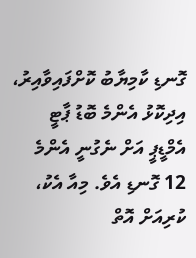ގޮނޑި ކާމިޔާބު ކޮށްފައިވާއިރު، އިދިކޮޅު އެންމެ ބޮޑު ޕާޓީ އެމްޑީޕީ އަށް ނެގުނީ އެންމެ 12 ގޮނޑި އެވެ. މިއާ އެކު، ކުރިއަށް އޮތް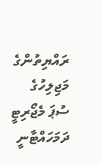ރައްޔިތުންގެ މަޖިލިހުގެ ސުޕަ މެޖޯރިޓީ ދަމަހައްޓާނީ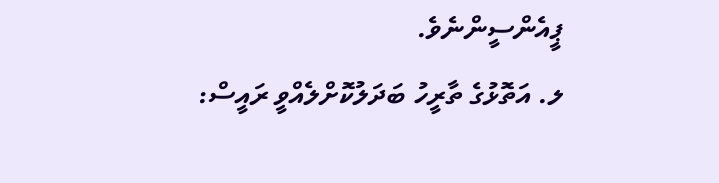ޕީއެންސީންނެވެ.
ލ. އަތޮޅުގެ ތާރީހު ބަދަލުކޮށްލެއްވީ ރައީސް: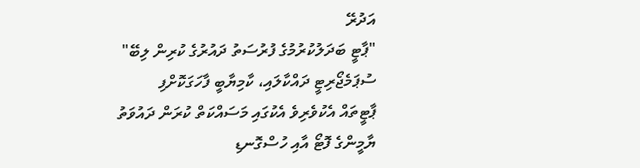އަދުރޭ
"ޕާޓީ ބަދަލުކުރުމުގެ ފުރުސަތު ދައުރުގެ ކުރިން ލިބޭ"
ސުޕަމެޖޯރިޓީ ދައްކާލައި، ކާމިޔާބީ ފާހަގަކޮށްފި
ޕާޓީތައް އެކުވެރިވެ އެކުގައި މަސައްކަތް ކުރަން ދައުވަތު
ޔާމީންގެ ފޮޓޯ އާއި ހުސްގޮނޑި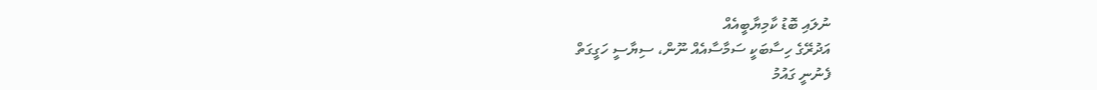ނުލައި ބޮޑު ކާމިޔާބީއެއް
އަދުރޭގެ ހިސާބަކީ ސަމާސާއެއް ނޫން، ސިޔާސީ ހަގީގަތް
ފެނުނީ ގައުމު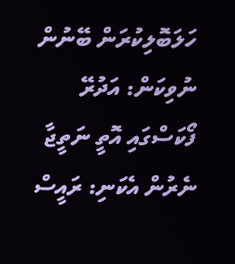ހަލަބޮލިކުރަން ބޭނުން ނުވިކަން: އަދުރޭ
ފޯކަސްގައި އޮތީ ނަތީޖާ ނެރުން އެކަނި: ރައީސް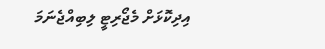އިދިކޮޅަށް މެޖޯރިޓީ ލިބިއްޖެނަމަ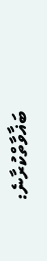ބަޣާވާތްކުރާނެ: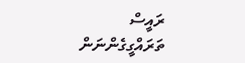ރައީސް
ތަރައްގީގެންނަން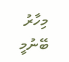މިހާރު ބޭނުމީ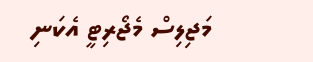މަޖިލިސް މެޖޯރިޓީ އެކަނި